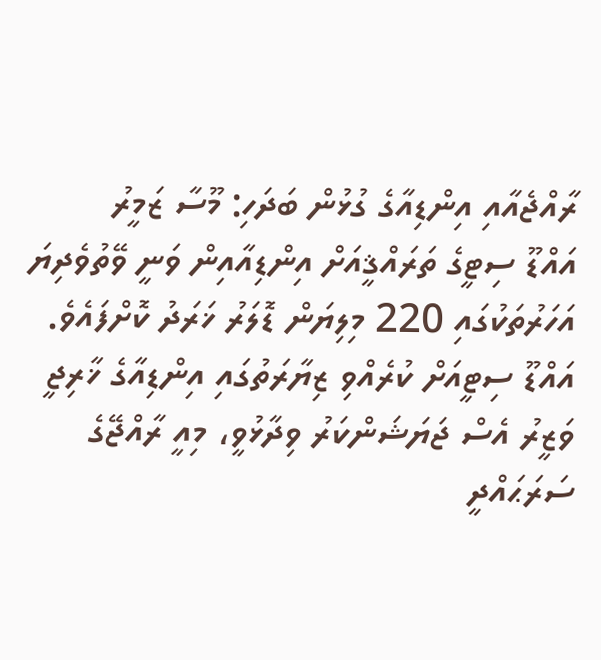ރާއްޖެއާއި އިންޑިއާގެ ގުޅުން ބަދަހި: މޫސާ ޒަމީރު
އައްޑޫ ސިޓީގެ ތަރައްޤީއަށް އިންޑިއާއިން ވަނީ ވޭތުވެދިޔަ އަހަރުތަކުގައި 220 މިލިޔަން ޑޮލަރު ޚަރަދު ކޮށްފައެވެ. އައްޑޫ ސިޓީއަށް ކުރެއްވި ޒިޔާރަތުގައި އިންޑިއާގެ ޚާރިޖީ ވަޒީރު އެސް ޖަޔަޝަންކަރު ވިދާޅުވީ، މިއީ ރާއްޖޭގެ ސަރަޙައްދީ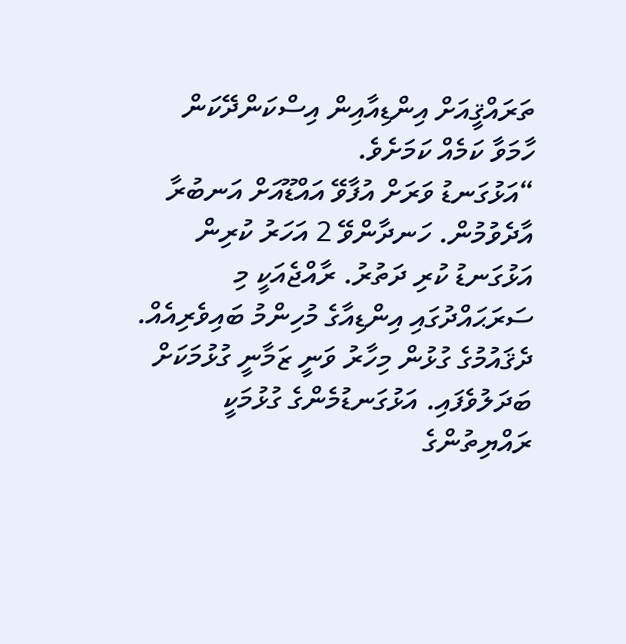ތަރައްޤީއަށް އިންޑިއާއިން އިސްކަންދޭކަން ހާމަވާ ކަމެއް ކަމަށެވެ.
“އަޅުގަނޑު ވަރަށް އުފާވޭ އައްޑޫއަށް އަނބުރާ އާދެވުމުން. ހަނދާންވޭ 2 އަހަރު ކުރިން އަޅުގަނޑު ކުރި ދަތުރު. ރާއްޖެއަކީ މި ސަރަޙައްދުގައި އިންޑިއާގެ މުހިންމު ބައިވެރިއެއް. ދެޤައުމުގެ ގުޅުން މިހާރު ވަނީ ޒަމާނީ ގުޅުމަކަށް ބަދަލުވެފައި. އަޅުގަނޑުމެންގެ ގުޅުމަކީ ރައްޔިތުންގެ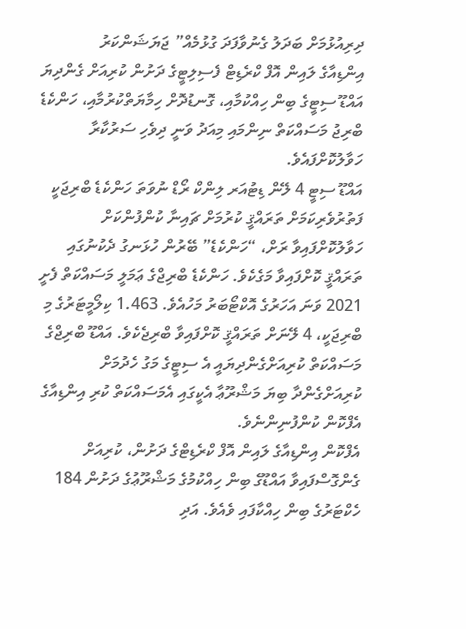ދިރިއުޅުމަށް ބަދަލު ގެނުވާފަދަ ގުޅުމެއް” ޖަޔަޝަންކަރު
އިންޑިއާގެ ލައިން އޮފް ކްރެޑިޓް ފެސިލިޓީގެ ދަށުން ކުރިއަށް ގެންދިޔަ އައްޑޫ ސިޓީގެ ބިން ހިއްކުމާއި، ގޮނޑުދޮށް ހިމާޔަތްކުރުމާއި، ހަންކެޑެ ބްރިޖު މަސައްކަތް ނިންމައި މިއަދު ވަނީ ދިވެހި ސަރުކާރާ ހަވާލުކޮށްފައެވެ.
އައްޑޫ ސިޓީ 4 ލޭން ޑިޓުއަރ ލިންކް ރޯޑް ނުވަތަ ހަންކެޑެ ބްރިޖަކީ ފަތުރުވެރިކަމަށް ތަރައްޤީ ކުރުމަށް ޗައިނާ ކުންފުންކަށް ހަވާލުކޮށްފައިވާ ރަށް، “ހަންކެޑެ” ބޭރުން ހުޅަނގު ދެކުނުގައި ތަރައްޤީ ކޮށްފައިވާ މަގެކެވެ. ހަންކެޑެ ބްރިޖްގެ ޢަމަލީ މަސައްކަތް ފެށީ 2021 ވަނަ އަހަރުގެ އޮކްޓޯބަރު މަހުއެވެ. 1.463 ކިލޯމީޓަރުގެ މި ބްރިޖަކީ، 4 ލޭނަށް ތަރައްޤީ ކޮށްފައިވާ ބްރިޖެކެވެ. އައްޑޫ ބްރިޖްގެ މަސައްކަތް ކުރިއަށްގެންދިޔައީ އެ ސިޓީގެ މަގު ހެދުމަށް ކުރިއަށްގެންދާ ބިޔަ މަޝްރޫޢާ އެކީގައި އެމަސައްކަތް ކުރި އިންޑިއާގެ އެފްކޮން ކުންފުނިންނެވެ.
އެފްކޮން އިންޑިއާގެ ލައިން އޮފް ކްރެޑިޓްގެ ދަށުން، ކުރިއަށް ގެންގޮސްފައިވާ އައްޑޫގެ ބިން ހިއްކުމުގެ މަޝްރޫޢުގެ ދަށުން 184 ހެކްޓަރުގެ ބިން ހިއްކާފައި ވެއެވެ. އަދި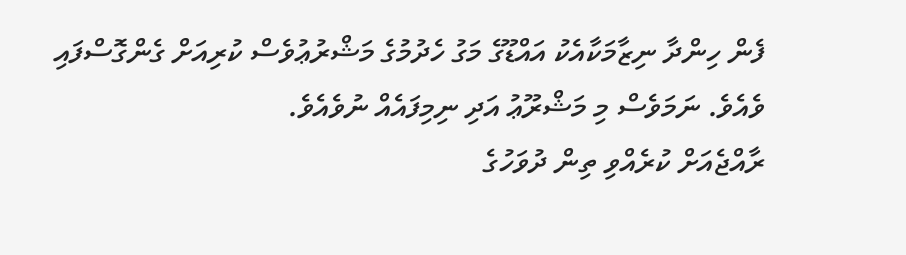ފެން ހިންދާ ނިޒާމަކާއެކު އައްޑޫގެ މަގު ހެދުމުގެ މަޝްރުޢުވެސް ކުރިއަށް ގެންގޮސްފައި ވެއެވެ. ނަމަވެސް މި މަޝްރޫޢު އަދި ނިމިފައެއް ނުވެއެވެ.
ރާއްޖެއަށް ކުރެއްވި ތިން ދުވަހުގެ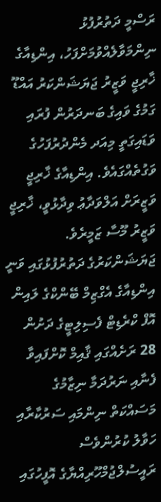ރަސްމީ ދަތުރުފުޅު ނިންމަވާލެއްވުމަށްފަހު، އިންޑިއާގެ ޚާރިޖީ ވަޒީރު ޖަޔަޝަންކަރު އައްޑޫ ގަމުގެ ވައިގެ ބަނދަރުން ފުރައި ވަޑައިގަތީ މިއަދ މެންދުރުފަހުގެ ވަގުތެއްގައެވެ. އިންޑިއާގެ ޚާރިޖީ ވަޒީރަށް އަލްވަދާޢު ވިދާޅުވީ، ޚާރިޖީ ވަޒީރު މޫސާ ޒަމީރެވެ.
ޖަޔަޝަންކަރުގެ ދަތުރުފުޅުގައި ވަނީ އިންޑިއާގެ އެގްޒިމް ބޭންކްގެ ލައިން އޮފް ކްރެޑިޓް ފެސިލިޓީގެ ދަށުން 28 ރަށެއްގައި ޤާއިމް ކޮށްފައިވާ ފެނާއި ނަރުދަމާ ނިޒާމުގެ މަސައްކަތް ނިންމައި ސަރުކާރާއި ހަވާލު ކުރުންވެސް ރައީސުލްޖުމްހޫރިއްޔާގެ އޮފީހުގައި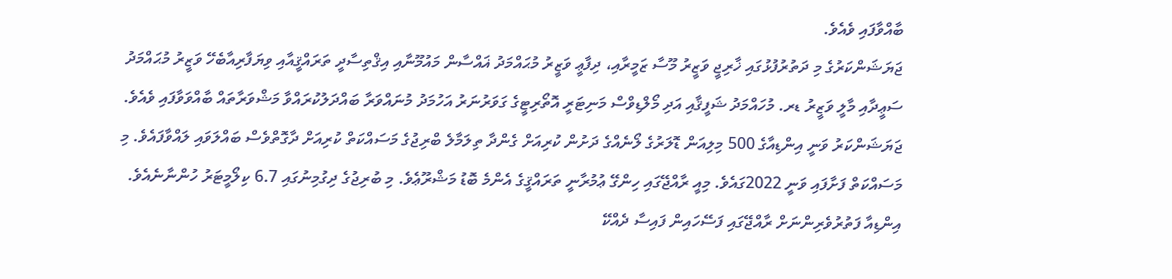ބާއްވާފައި ވެއެވެ.
ޖަޔަޝަންކަރުގެ މި ދަތުރުފުޅުގައި ޚާރިޖީ ވަޒީރު މޫސާ ޒަމީރާއި، ދިފާޢީ ވަޒީރު މުޙައްމަދު ޣައްސާން މައުމޫނާއި އިޤްތިސާދީ ތަރައްޤީއާއި ވިޔަފާރިއާބެހޭ ވަޒީރު މުޙައްމަދު ސަޢީދާއި މާލީ ވަޒީރު ޑރ. މުހައްމަދު ޝަފީޤާއި އަދި މޯލްޑިވްސް މަނިޓަރީ އޮތޯރިޓީގެ ގަވަރުނަރު އަހުމަދު މުނައްވަރާ ބައްދަލުކުރައްވާ މަޝްވަރާތައް ބާއްވަވާފައި ވެއެވެ.
ޖަޔަޝަންކަރު ވަނީ އިންޑިއާގެ 500 މިލިއަން ޑޮލަރުގެ ލޯނެއްގެ ދަށުން ކުރިއަށް ގެންދާ ތިލަމާލެ ބްރިޖުގެ މަސައްކަތް ކުރިއަށް ދާގޮތްވެސް ބައްލަވައި ލައްވާފައެވެ. މި މަސައްކަތް ފަށާފައި ވަނީ 2022ގައެވެ. މިއީ ރާއްޖޭގައި ހިންގޭ ޢުމުރާނީ ތަރައްޤީގެ އެންމެ ބޮޑު މަޝްރޫޢެވެ. މި ބުރިޖުގެ ދިގުމިނުގައި 6.7 ކިލޯމީޓަރު ހުންނާނެއެވެ.
އިންޑިއާ ފަތުރުވެރިންނަށް ރާއްޖޭގައި ފަސޭހައިން ފައިސާ ދެއްކޭ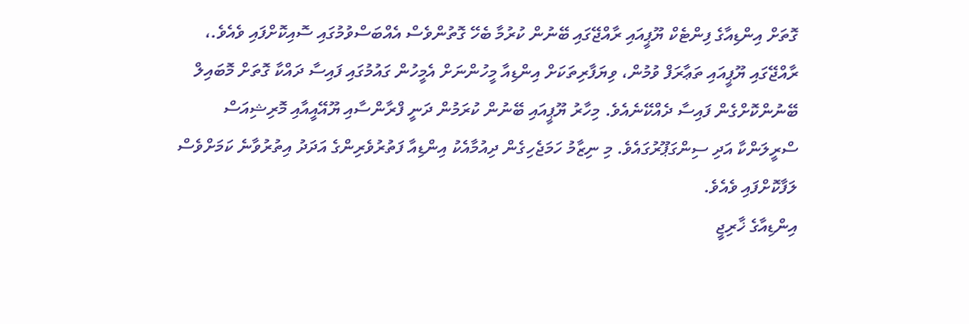ގޮތަށް އިންޑިއާގެ ފިންޓެކް ޔޫޕީއައި ރާއްޖޭގައި ބޭނުން ކުރުމާ ބެހޭ ގޮތުންވެސް އެއްބަސްވުމުގައި ސޮއިކޮށްފައި ވެއެވެ.، ރާއްޖޭގައި ޔޫޕީއައި ތަޢާރަފް ވުމުން، ވިޔަފާރިތަކަށް އިންޑިއާ މީހުންނަށް އެމީހުން ގައުމުގައި ފައިސާ ދައްކާ ގޮތަށް މޮބައިލް ބޭނުންކޮށްގެން ފައިސާ ދެއްކޭނެއެވެ. މިހާރު ޔޫޕީއައި ބޭނުން ކުރަމުން ދަނީ ފްރާންސާއި ޔޫއޭއީއާއި މޮރިޝިއަސް ސްރީލަންކާ އަދި ސިންގަޕޫރުގައެވެ. މި ނިޒާމު ހަމަޖެހިގެން ދިއުމާއެކު އިންޑިއާ ފަތުރުވެރިންގެ އަދަދު އިތުރުވާނެ ކަމަށްވެސް ލަފާކޮށްފައި ވެއެވެ.
އިންޑިއާގެ ޚާރިޖީ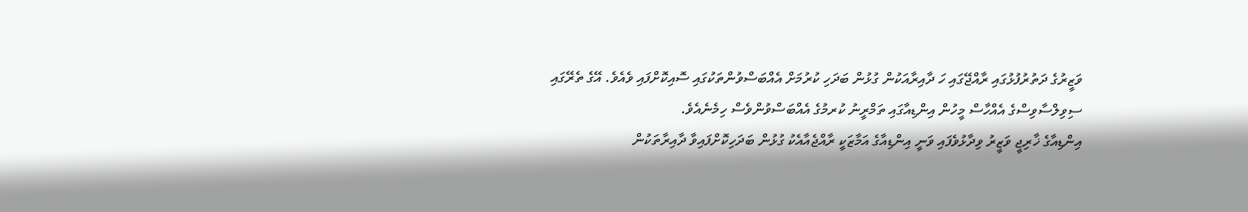ވަޒީރުގެ ދަތުރުފުޅުގައި ރާއްޖޭގައި ހަ ދާއިރާއަކުން ގުޅުން ބަދަހި ކުރުމަށް އެއްބަސްވުންތަކުގައި ސޮއިކޮށްފައި ވެއެވެ. އޭގެ ތެރޭގައި ސިވިލްސާވިސްގެ އެއްހާސް މީހުން އިންޑިއާގައި ތަމްރީނު ކުރމުގެ އެއްބަސްވުންވެސް ހިމެނެއެވެ.
އިންޑިއާގެ ޚާރިޖީ ވަޒީރު ވިދާޅުވެފައި ވަނީ އިންޑިއާގެ އަމާޒަކީ ރާއްޖެއާއެކު ގުޅުން ބަދަހިކޮށްފައިވާ ދާއިރާތަކުން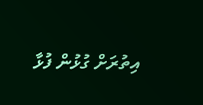އިތުރަށް ގުޅުން ފުޅާ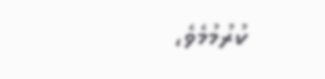ކުރުމުމެވެ،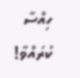ހިއްސާ ކުރައްވާ!